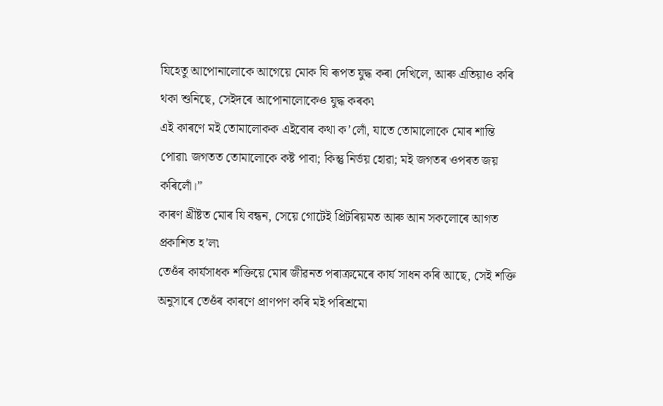যিহেতু আপোনালোকে আগেয়ে মোক যি ৰূপত যুদ্ধ কৰা দেখিলে, আৰু এতিয়াও কৰি থকা শুনিছে, সেইদৰে আপোনালোকেও যুদ্ধ কৰক৷
এই কাৰণে মই তোমালোকক এইবোৰ কথা ক’লোঁ, যাতে তোমালোকে মোৰ শান্তি পোৱা৷ জগতত তোমালোকে কষ্ট পাবা; কিন্তু নিৰ্ভয় হোৱা; মই জগতৰ ওপৰত জয় কৰিলোঁ।”
কাৰণ খ্ৰীষ্টত মোৰ যি বন্ধন, সেয়ে গোটেই প্ৰিটৰিয়মত আৰু আন সকলোৰে আগত প্ৰকাশিত হ’ল৷
তেওঁৰ কাৰ্যসাধক শক্তিয়ে মোৰ জীৱনত পৰাক্ৰমেৰে কাৰ্য সাধন কৰি আছে, সেই শক্তি অনুসাৰে তেওঁৰ কাৰণে প্ৰাণপণ কৰি মই পৰিশ্ৰমো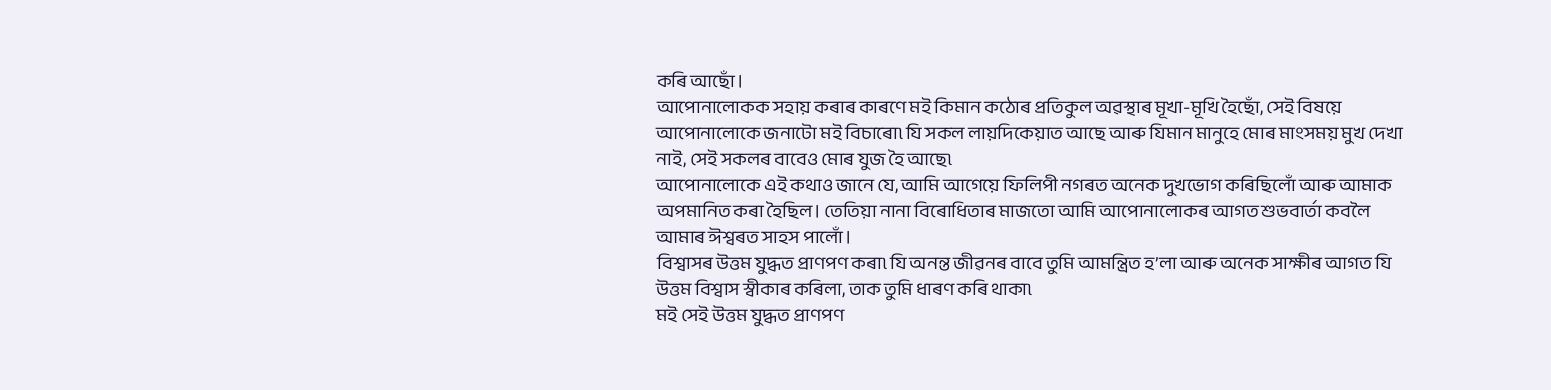কৰি আছোঁ।
আপোনালোকক সহায় কৰাৰ কাৰণে মই কিমান কঠোৰ প্ৰতিকুল অৱস্থাৰ মূখা-মূখি হৈছোঁ, সেই বিষয়ে আপোনালোকে জনাটো মই বিচাৰো৷ যি সকল লায়দিকেয়াত আছে আৰু যিমান মানুহে মোৰ মাংসময় মুখ দেখা নাই, সেই সকলৰ বাবেও মোৰ যুজ হৈ আছে৷
আপোনালোকে এই কথাও জানে যে, আমি আগেয়ে ফিলিপী নগৰত অনেক দুখভোগ কৰিছিলোঁ আৰু আমাক অপমানিত কৰা হৈছিল। তেতিয়া নানা বিৰোধিতাৰ মাজতো আমি আপোনালোকৰ আগত শুভবাৰ্তা কবলৈ আমাৰ ঈশ্বৰত সাহস পালোঁ।
বিশ্বাসৰ উত্তম যুদ্ধত প্ৰাণপণ কৰা৷ যি অনন্ত জীৱনৰ বাবে তুমি আমন্ত্ৰিত হ’লা আৰু অনেক সাক্ষীৰ আগত যি উত্তম বিশ্বাস স্বীকাৰ কৰিলা, তাক তুমি ধাৰণ কৰি থাকা৷
মই সেই উত্তম যুদ্ধত প্ৰাণপণ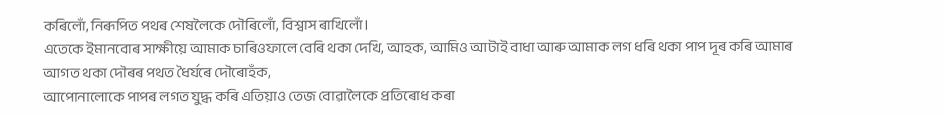কৰিলোঁ, নিৰূপিত পথৰ শেষলৈকে দৌৰিলোঁ, বিশ্বাস ৰাখিলোঁ।
এতেকে ইমানবোৰ সাক্ষীয়ে আমাক চাৰিওফালে বেৰি থকা দেখি, আহক, আমিও আটাই বাধা আৰু আমাক লগ ধৰি থকা পাপ দূৰ কৰি আমাৰ আগত থকা দৌৰৰ পথত ধৈৰ্যৰে দৌৰোহঁক,
আপোনালোকে পাপৰ লগত যুদ্ধ কৰি এতিয়াও তেজ বোৱালৈকে প্ৰতিৰোধ কৰা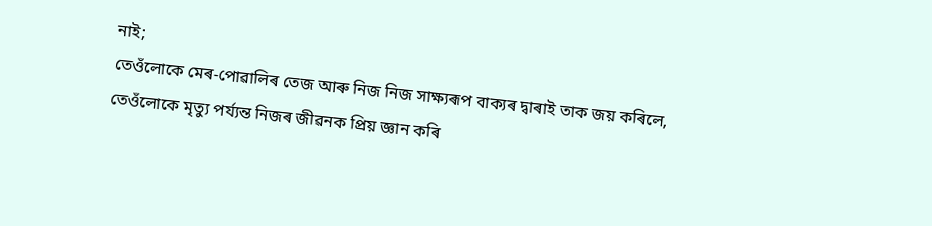নাই;
তেওঁলোকে মেৰ-পোৱালিৰ তেজ আৰু নিজ নিজ সাক্ষ্যৰূপ বাক্যৰ দ্বাৰাই তাক জয় কৰিলে, তেওঁলোকে মৃত্যু পৰ্য্যন্ত নিজৰ জীৱনক প্ৰিয় জ্ঞান কৰি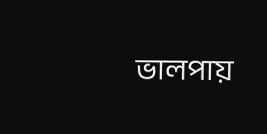ভালপায়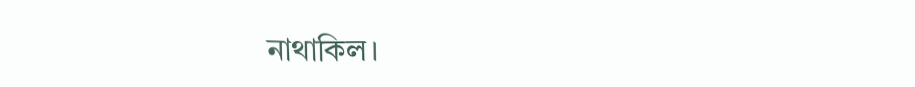নাথাকিল।